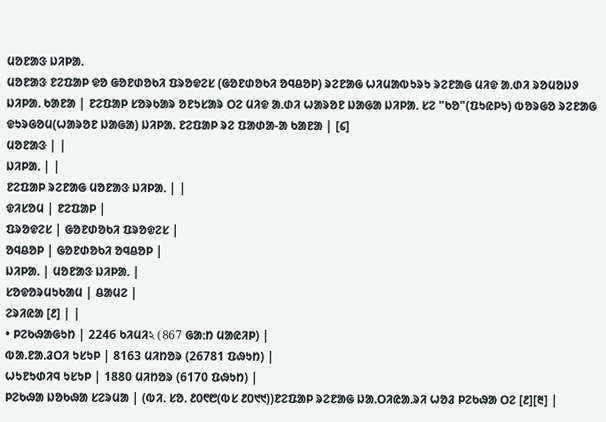ᱢᱚᱱᱟᱝ ᱡᱤᱞᱟᱹ
ᱢᱚᱱᱟᱝ ᱱᱮᱯᱟᱞ ᱫᱚ ᱜᱚᱱᱰᱚᱠᱤ ᱯᱨᱚᱫᱮᱥ (ᱜᱚᱱᱰᱚᱠᱤ ᱚᱧᱪᱚᱞ) ᱨᱮᱱᱟᱜ ᱦᱤᱢᱟᱵᱩᱨᱩ ᱨᱮᱱᱟᱜ ᱢᱤᱫ ᱟᱹᱰᱤ ᱨᱚᱢᱚᱡᱽ ᱡᱤᱞᱟᱹ ᱠᱟᱱᱟ | ᱱᱮᱯᱟᱞ ᱥᱚᱨᱠᱟᱨ ᱚᱱᱩᱥᱟᱨ ᱛᱮ ᱢᱤᱫ ᱟᱹᱰᱤ ᱦᱟᱨᱚᱱ ᱡᱟᱜᱟ ᱡᱤᱞᱟᱹ ᱥᱮ "ᱠᱚ"(ᱯᱩᱭᱞᱩ) ᱵᱚᱨᱜᱚ ᱨᱮᱱᱟᱜ ᱫᱩᱨᱜᱚᱢ(ᱦᱟᱨᱚᱱ ᱡᱟᱜᱟ) ᱡᱤᱞᱟᱹ ᱱᱮᱯᱟᱞ ᱨᱮ ᱯᱟᱰᱟ-ᱟ ᱠᱟᱱᱟ | [᱔]
ᱢᱚᱱᱟᱝ | |
ᱡᱤᱞᱟᱹ | |
ᱱᱮᱯᱟᱞ ᱨᱮᱱᱟᱜ ᱢᱚᱱᱟᱝ ᱡᱤᱞᱟᱹ | |
ᱫᱤᱥᱚᱢ | ᱱᱮᱯᱟᱞ |
ᱯᱨᱚᱫᱮᱥ | ᱜᱚᱱᱰᱚᱠᱤ ᱯᱨᱚᱫᱮᱥ |
ᱚᱧᱪᱚᱞ | ᱜᱚᱱᱰᱚᱠᱤ ᱚᱧᱪᱚᱞ |
ᱡᱤᱞᱟᱹ | ᱢᱚᱱᱟᱝ ᱡᱤᱞᱟᱹ |
ᱥᱚᱫᱚᱨᱢᱩᱠᱟᱢ | ᱪᱟᱢᱮ |
ᱮᱨᱤᱭᱟ [᱒] | |
• ᱞᱮᱠᱷᱟᱜᱩᱴ | 2246 ᱠᱤᱢᱤ২ (867 ᱜᱟᱺᱴ ᱢᱟᱭᱤᱞ) |
ᱵᱟᱹᱱᱟᱹᱲᱛᱤ ᱩᱥᱩᱞ | 8163 ᱢᱤᱴᱚᱨ (26781 ᱯᱷᱩᱴ) |
ᱦᱩᱱᱩᱰᱤᱧ ᱩᱥᱩᱞ | 1880 ᱢᱤᱴᱚᱨ (6170 ᱯᱷᱩᱴ) |
ᱞᱮᱠᱷᱟ ᱡᱚᱠᱷᱟ ᱥᱮᱨᱢᱟ | (ᱵᱤᱹ ᱥᱚᱹ ᱒᱐᱖᱘(ᱵᱥ ᱒᱐᱑᱑))ᱱᱮᱯᱟᱞ ᱨᱮᱱᱟᱜ ᱡᱟᱹᱛᱤᱭᱟᱹᱨᱤ ᱦᱚᱲ ᱞᱮᱠᱷᱟ ᱛᱮ [᱒][᱓] |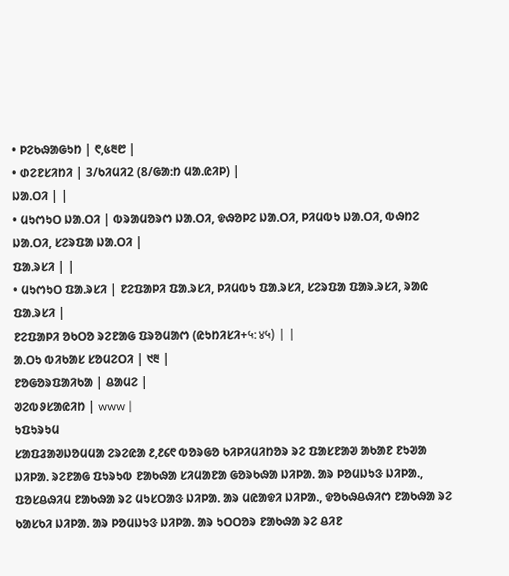• ᱞᱮᱠᱷᱟᱜᱩᱴ | ᱖,᱕᱓᱘ |
• ᱰᱮᱱᱥᱤᱴᱤ | 3/ᱠᱤᱢᱤ2 (8/ᱜᱟᱺᱴ ᱢᱟᱹᱭᱤᱞ) |
ᱡᱟᱹᱛᱤ | |
• ᱢᱩᱬᱩᱛ ᱡᱟᱹᱛᱤ | ᱵᱨᱟᱢᱚᱨᱬ ᱡᱟᱹᱛᱤ, ᱫᱷᱚᱞᱮ ᱡᱟᱹᱛᱤ, ᱞᱤᱢᱵᱩ ᱡᱟᱹᱛᱤ, ᱵᱷᱴᱮ ᱡᱟᱹᱛᱤ, ᱥᱮᱨᱯᱟ ᱡᱟᱹᱛᱤ |
ᱯᱟᱹᱨᱥᱤ | |
• ᱢᱩᱬᱩᱛ ᱯᱟᱹᱨᱥᱤ | ᱱᱮᱯᱟᱞᱤ ᱯᱟᱹᱨᱥᱤ, ᱞᱤᱢᱵᱩ ᱯᱟᱹᱨᱥᱤ, ᱥᱮᱨᱯᱟ ᱯᱟᱨᱹᱨᱥᱤ, ᱨᱟᱭ ᱯᱟᱹᱨᱥᱤ |
ᱱᱮᱯᱟᱞᱤ ᱚᱠᱛᱚ ᱨᱮᱱᱟᱜ ᱯᱨᱚᱢᱟᱬ (ᱭᱩᱴᱤᱥᱤ+५:४५) | |
ᱟᱹᱛᱩ ᱵᱤᱠᱟᱥ ᱥᱚᱢᱮᱛᱤ | ᱑᱓ |
ᱱᱚᱜᱚᱨᱯᱟᱤᱠᱟ | ᱪᱟᱢᱮ |
ᱣᱮᱵᱽᱥᱟᱭᱤᱴ | www |
ᱩᱯᱩᱨᱩᱢ
ᱥᱟᱯᱲᱟᱣᱡᱚᱢᱢᱟ ᱮᱨᱮᱭᱟ ᱒,᱒᱔᱖ ᱵᱚᱨᱜᱚ ᱠᱤᱞᱤᱢᱤᱴᱚᱨ ᱨᱮ ᱯᱟᱥᱱᱟᱣ ᱟᱠᱟᱱ ᱱᱩᱣᱟ ᱡᱤᱞᱟᱹ ᱨᱮᱱᱟᱜ ᱯᱩᱨᱩᱵ ᱱᱟᱠᱷᱟ ᱥᱤᱢᱟᱱᱟ ᱜᱚᱨᱠᱷᱟ ᱡᱤᱞᱟᱹ ᱟᱨ ᱞᱚᱢᱡᱩᱝ ᱡᱤᱞᱟᱹ, ᱯᱚᱥᱪᱷᱤᱢ ᱱᱟᱠᱷᱟ ᱨᱮ ᱢᱩᱥᱛᱟᱝ ᱡᱤᱞᱟᱹ ᱟᱨ ᱢᱭᱟᱫᱤ ᱡᱤᱞᱟᱹ, ᱫᱚᱠᱷᱪᱷᱤᱬ ᱱᱟᱠᱷᱟ ᱨᱮ ᱠᱟᱥᱠᱤ ᱡᱤᱞᱟᱹ ᱟᱨ ᱞᱚᱢᱡᱩᱝ ᱡᱤᱞᱟᱹ ᱟᱨ ᱩᱛᱛᱚᱨ ᱱᱟᱠᱷᱟ ᱨᱮ ᱪᱤᱱ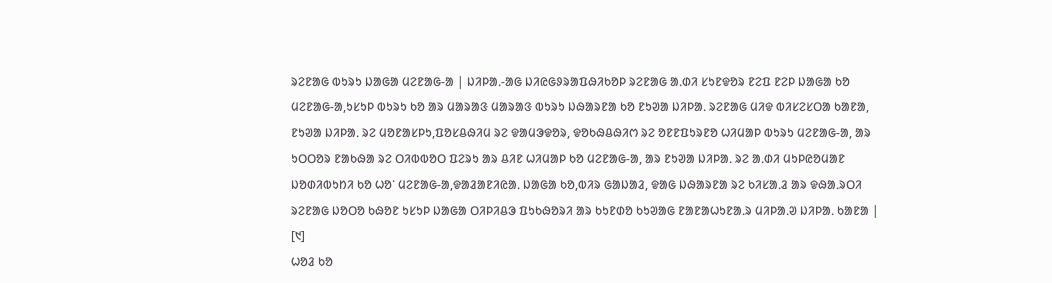ᱨᱮᱱᱟᱜ ᱵᱩᱨᱩ ᱡᱟᱜᱟ ᱢᱮᱱᱟᱜ-ᱟ | ᱡᱤᱞᱟᱹ-ᱟᱜ ᱡᱤᱭᱜᱽᱨᱟᱯᱷᱤᱠᱚᱞ ᱨᱮᱱᱟᱜ ᱟᱹᱰᱤ ᱥᱩᱱᱫᱚᱨ ᱱᱮᱯ ᱱᱮᱞ ᱡᱟᱜᱟ ᱠᱚ ᱢᱮᱱᱟᱜ-ᱟ,ᱩᱥᱩᱞ ᱵᱩᱨᱩ ᱠᱚ ᱟᱨ ᱢᱟᱨᱟᱝ ᱢᱟᱨᱟᱝ ᱵᱩᱨᱩ ᱡᱷᱟᱨᱱᱟ ᱠᱚ ᱱᱩᱣᱟ ᱡᱤᱞᱟᱹ ᱨᱮᱱᱟᱜ ᱢᱤᱫ ᱵᱤᱥᱮᱥᱛᱟ ᱠᱟᱱᱟ, ᱱᱩᱣᱟ ᱡᱤᱞᱟᱹ ᱨᱮ ᱢᱚᱱᱟᱥᱞᱩ,ᱯᱚᱥᱪᱷᱤᱢ ᱨᱮ ᱫᱟᱢᱳᱫᱚᱨ, ᱫᱚᱠᱷᱪᱷᱤᱬ ᱨᱮ ᱚᱱᱱᱯᱩᱨᱱᱚ ᱦᱤᱢᱟᱞ ᱵᱩᱨᱩ ᱢᱮᱱᱟᱜ-ᱟ, ᱟᱨ ᱩᱛᱛᱚᱨ ᱱᱟᱠᱷᱟ ᱨᱮ ᱛᱤᱵᱵᱚᱛ ᱯᱮᱨᱩ ᱟᱨ ᱪᱤᱱ ᱦᱤᱢᱟᱞ ᱠᱚ ᱢᱮᱱᱟᱜ-ᱟ, ᱟᱨ ᱱᱩᱣᱟ ᱡᱤᱞᱟᱹ ᱨᱮ ᱟᱹᱰᱤ ᱢᱩᱞᱭᱚᱢᱟᱱ ᱡᱚᱰᱤᱵᱩᱴᱤ ᱠᱚ ᱦᱚᱸ ᱢᱮᱱᱟᱜ-ᱟ,ᱫᱟᱲᱟᱱᱤᱭᱟᱹ ᱡᱟᱜᱟ ᱠᱚ,ᱵᱤᱨ ᱜᱟᱡᱟᱲ, ᱫᱟᱜ ᱡᱷᱟᱨᱱᱟ ᱨᱮ ᱠᱤᱥᱟᱹᱲ ᱟᱨ ᱫᱷᱟᱹᱨᱛᱤ ᱨᱮᱱᱟᱜ ᱡᱚᱛᱚ ᱠᱷᱚᱱ ᱩᱥᱩᱞ ᱡᱟᱜᱟ ᱛᱤᱞᱤᱪᱳ ᱯᱩᱠᱷᱚᱨᱤ ᱟᱨ ᱠᱩᱱᱰᱚ ᱠᱩᱣᱟᱜ ᱱᱟᱱᱟᱦᱩᱱᱟᱹᱨ ᱢᱤᱞᱟᱹᱣ ᱡᱤᱞᱟᱹ ᱠᱟᱱᱟ | [᱑]
ᱦᱚᱲ ᱠᱚ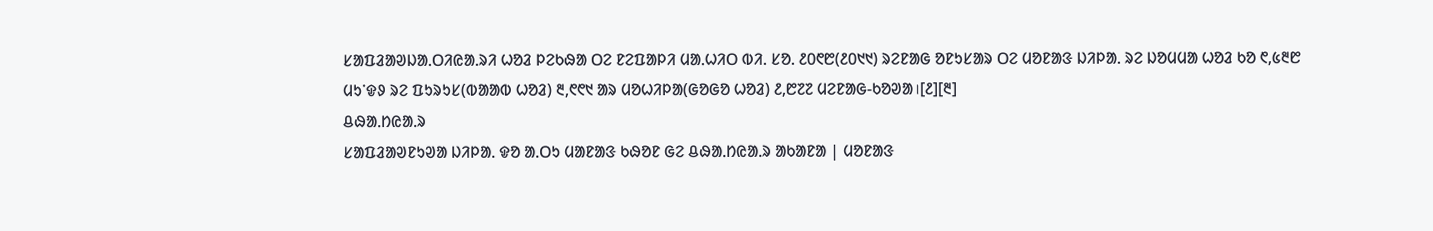ᱥᱟᱯᱲᱟᱣᱡᱟᱹᱛᱤᱭᱟᱹᱨᱤ ᱦᱚᱲ ᱞᱮᱠᱷᱟ ᱛᱮ ᱱᱮᱯᱟᱞᱤ ᱢᱟᱹᱦᱤᱛ ᱵᱤᱹ ᱥᱚᱹ ᱒᱐᱖᱘(᱒᱐᱑᱑) ᱨᱮᱱᱟᱜ ᱚᱱᱩᱥᱟᱨ ᱛᱮ ᱢᱚᱱᱟᱝ ᱡᱤᱞᱟᱹ ᱨᱮ ᱡᱚᱢᱢᱟ ᱦᱚᱲ ᱠᱚ ᱖,᱕᱓᱘ ᱢᱩᱸᱫᱽ ᱨᱮ ᱯᱩᱨᱩᱥ(ᱵᱟᱟᱵ ᱦᱚᱲ) ᱓,᱖᱖᱑ ᱟᱨ ᱢᱚᱦᱤᱞᱟ(ᱜᱚᱜᱚ ᱦᱚᱲ) ᱒,᱘᱗᱗ ᱢᱮᱱᱟᱜ-ᱠᱚᱣᱟ।[᱒][᱓]
ᱪᱷᱟᱹᱴᱭᱟᱹᱨ
ᱥᱟᱯᱲᱟᱣᱱᱩᱣᱟ ᱡᱤᱞᱟᱹ ᱫᱚ ᱟᱹᱛᱩ ᱢᱟᱱᱟᱝ ᱠᱷᱚᱱ ᱜᱮ ᱪᱷᱟᱹᱴᱭᱟᱹᱨ ᱟᱠᱟᱱᱟ | ᱢᱚᱱᱟᱝ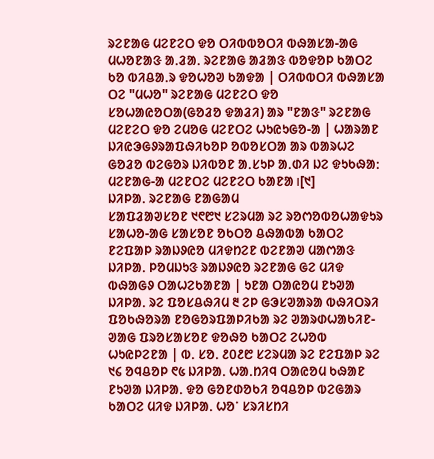ᱨᱮᱱᱟᱜ ᱢᱮᱱᱮᱛ ᱫᱚ ᱛᱤᱵᱵᱚᱛᱤ ᱵᱷᱟᱥᱟ-ᱟᱜ ᱢᱦᱚᱱᱟᱝ ᱟᱹᱲᱟᱹ ᱨᱮᱱᱟᱜ ᱟᱲᱟᱝ ᱵᱚᱫᱚᱞ ᱠᱟᱛᱮ ᱠᱚ ᱵᱤᱪᱟᱹᱨ ᱫᱚᱦᱚᱣ ᱠᱟᱫᱟ | ᱛᱤᱵᱵᱛᱤ ᱵᱷᱟᱥᱟ ᱛᱮ "ᱢᱦᱚ" ᱨᱮᱱᱟᱜ ᱢᱮᱱᱮᱛ ᱫᱚ ᱥᱚᱦᱟᱭᱚᱛᱟ(ᱜᱚᱲᱚ ᱫᱟᱲᱤ) ᱟᱨ "ᱱᱟᱝ" ᱨᱮᱱᱟᱜ ᱢᱮᱱᱮᱛ ᱫᱚ ᱮᱢᱚᱜ ᱢᱮᱱᱛᱮ ᱦᱩᱭᱩᱜᱚ-ᱟ | ᱦᱟᱨᱟᱱ ᱡᱤᱭᱳᱜᱽᱨᱟᱯᱷᱤᱠᱚᱞ ᱚᱵᱚᱥᱛᱟ ᱟᱨ ᱵᱟᱨᱦᱮ ᱜᱚᱲᱚ ᱵᱮᱜᱚᱨ ᱡᱤᱵᱚᱱ ᱟᱹᱥᱩᱞ ᱟᱹᱰᱤ ᱡᱮ ᱫᱩᱠᱷᱟᱺ ᱢᱮᱱᱟᱜ-ᱟ ᱢᱮᱱᱛᱮ ᱢᱮᱱᱮᱛ ᱠᱟᱱᱟ।[᱑]
ᱡᱤᱞᱟᱹ ᱨᱮᱱᱟᱜ ᱱᱟᱜᱟᱢ
ᱥᱟᱯᱲᱟᱣᱥᱚᱱ ᱑᱖᱘᱑ ᱥᱮᱨᱢᱟ ᱨᱮ ᱨᱚᱬᱚᱵᱚᱦᱟᱫᱩᱨ ᱥᱟᱦᱚ-ᱟᱜ ᱥᱟᱥᱚᱱ ᱚᱠᱛᱚ ᱪᱷᱟᱵᱟ ᱠᱟᱛᱮ ᱱᱮᱯᱟᱞ ᱨᱟᱡᱽᱭᱚ ᱢᱤᱫᱴᱮᱱ ᱵᱮᱱᱟᱣ ᱢᱟᱬᱟᱝ ᱡᱤᱞᱟᱹ ᱞᱚᱢᱡᱩᱝ ᱨᱟᱡᱽᱭᱚ ᱨᱮᱱᱟᱜ ᱜᱮ ᱢᱤᱫ ᱵᱷᱟᱜᱽ ᱛᱟᱦᱮᱠᱟᱱᱟ | ᱩᱱᱟ ᱛᱟᱭᱚᱢ ᱱᱩᱣᱟ ᱡᱤᱞᱟᱹ ᱨᱮ ᱯᱚᱥᱪᱷᱤᱢ ᱓ ᱮᱞ ᱜᱳᱥᱣᱟᱨᱟ ᱵᱷᱤᱛᱨᱤ ᱯᱚᱠᱷᱚᱨᱟ ᱱᱚᱜᱚᱨᱯᱟᱞᱤᱠᱟ ᱨᱮ ᱣᱟᱨᱰᱦᱟᱠᱤᱱ-ᱣᱟᱜ ᱯᱨᱚᱥᱟᱥᱚᱱ ᱫᱚᱷᱚ ᱠᱟᱛᱮ ᱮᱦᱚᱵ ᱦᱩᱭᱞᱮᱱᱟ | ᱵᱹ ᱥᱚᱹ ᱒᱐᱒᱘ ᱥᱮᱨᱢᱟ ᱨᱮ ᱱᱮᱯᱟᱞ ᱨᱮ ᱑᱔ ᱚᱧᱪᱚᱞ ᱖᱕ ᱡᱤᱞᱟᱹ ᱦᱟᱹᱴᱤᱧ ᱛᱟᱭᱚᱢ ᱠᱷᱟᱱ ᱱᱩᱣᱟ ᱡᱤᱞᱟᱹ ᱫᱚ ᱜᱚᱱᱰᱚᱠᱤ ᱚᱧᱪᱚᱞ ᱵᱮᱜᱟᱨ ᱠᱟᱛᱮ ᱢᱤᱫ ᱡᱤᱞᱟᱹ ᱦᱚᱸ ᱥᱨᱤᱥᱴᱤ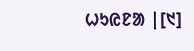ᱦᱩᱭᱱᱟ |[᱑]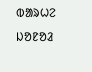ᱵᱟᱨᱦᱮ ᱡᱚᱱᱚᱲ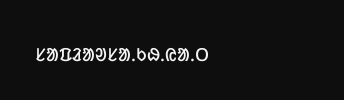ᱥᱟᱯᱲᱟᱣᱥᱟᱹᱠᱷᱹᱭᱟᱹᱛ